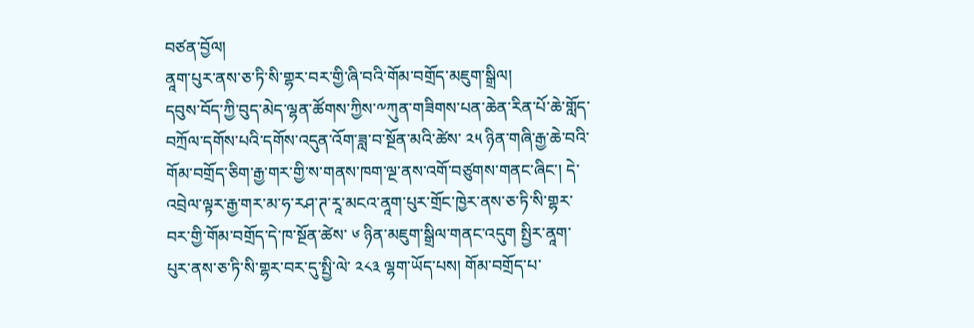བཙན་བྱོལ།
ནཱག་པུར་ནས་ཅ་ཏི་སི་གྷར་བར་གྱི་ཞི་བའི་གོམ་བགྲོད་མཇུག་སྒྲིལ།
དབུས་བོད་ཀྱི་བུད་མེད་ལྷན་ཚོགས་ཀྱིས་༸ཀུན་གཟིགས་པན་ཆེན་རིན་པོ་ཆེ་གློད་བཀྲོལ་དགོས་པའི་དགོས་འདུན་འོག་ཟླ་བ་སྔོན་མའི་ཚེས་ ༢༥ ཉིན་གཞི་རྒྱ་ཆེ་བའི་གོམ་བགྲོད་ཅིག་རྒྱ་གར་གྱི་ས་གནས་ཁག་ལྔ་ནས་འགོ་བཙུགས་གནང་ཞིང་། དེ་འབྲེལ་ལྟར་རྒྱ་གར་མ་ཧ་རཤ་ཊ་རཱ་མངའ་ནཱག་པུར་གྲོང་ཁྱེར་ནས་ཅ་ཏི་སི་གྷར་བར་གྱི་གོམ་བགྲོད་དེ་ཁ་སྔོན་ཚེས་ ༦ ཉིན་མཇུག་སྒྲིལ་གནང་འདུག སྤྱིར་ནཱག་པུར་ནས་ཅ་ཏི་སི་གྷར་བར་དུ་སྤྱི་ལེ་ ༢༨༣ ལྷག་ཡོད་པས། གོམ་བགྲོད་པ་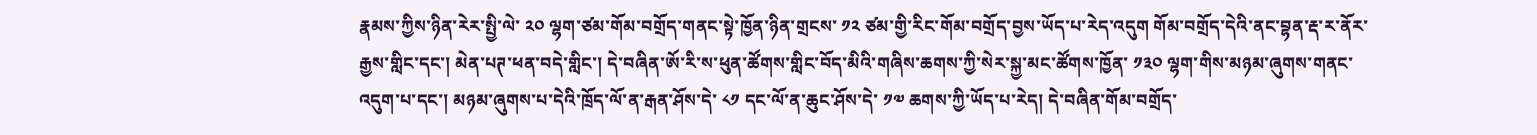རྣམས་ཀྱིས་ཉིན་རེར་སྤྱི་ལེ་ ༢༠ ལྷག་ཙམ་གོམ་བགྲོད་གནང་སྟེ་ཁྱོན་ཉིན་གྲངས་ ༡༢ ཙམ་གྱི་རིང་གོམ་བགྲོད་བྱས་ཡོད་པ་རེད་འདུག གོམ་བགྲོད་དེའི་ནང་བྷན་རྡ་ར་ནོར་རྒྱས་གླིང་དང་། མེན་པཊ་ཕན་བདེ་གླིང་། དེ་བཞིན་ཨོ་རི་ས་ཕུན་ཚོགས་གླིང་བོད་མིའི་གཞིས་ཆགས་ཀྱི་སེར་སྐྱ་མང་ཚོགས་ཁྱོན་ ༡༣༠ ལྷག་གིས་མཉམ་ཞུགས་གནང་འདུག་པ་དང་། མཉམ་ཞུགས་པ་དེའི་ཁྲོད་ལོ་ན་རྒན་ཤོས་དེ་ ༨༡ དང་ལོ་ན་ཆུང་ཤོས་དེ་ ༡༧ ཆགས་ཀྱི་ཡོད་པ་རེད། དེ་བཞིན་གོམ་བགྲོད་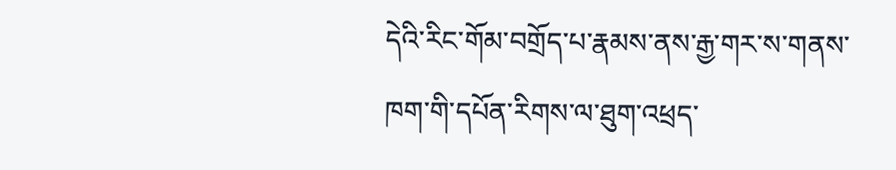དེའི་རིང་གོམ་བགྲོད་པ་རྣམས་ནས་རྒྱ་གར་ས་གནས་ཁག་གི་དཔོན་རིགས་ལ་ཐུག་འཕྲད་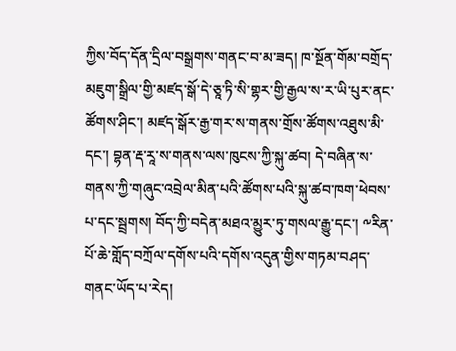ཀྱིས་བོད་དོན་དྲིལ་བསྒྲགས་གནང་བ་མ་ཟད། ཁ་སྔོན་གོམ་བགྲོད་མཇུག་སྒྲིལ་གྱི་མཛད་སྒོ་དེ་ཅཱ་ཏི་སི་གྷར་གྱི་རྒྱལ་ས་ར་ཡི་པུར་ནང་ཚོགས་ཤིང་། མཛད་སྒོར་རྒྱ་གར་ས་གནས་གྲོས་ཚོགས་འཐུས་མི་དང་། བྷན་རྡ་རཱ་ས་གནས་ལས་ཁུངས་ཀྱི་སྐུ་ཚབ། དེ་བཞིན་ས་གནས་ཀྱི་གཞུང་འབྲེལ་མིན་པའི་ཚོགས་པའི་སྐུ་ཚབ་ཁག་ཕེབས་པ་དང་སྦྲགས། བོད་ཀྱི་བདེན་མཐའ་མྱུར་ཏུ་གསལ་རྒྱུ་དང་། ༸རིན་པོ་ཆེ་གློད་བཀྲོལ་དགོས་པའི་དགོས་འདུན་གྱིས་གཏམ་བཤད་གནང་ཡོད་པ་རེད།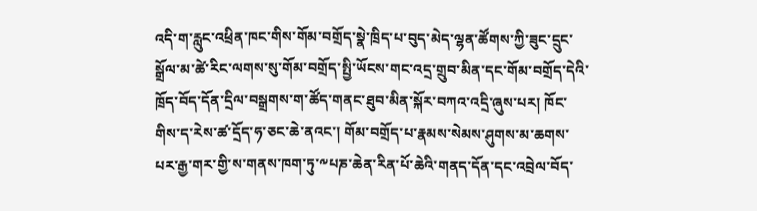འདི་ག་རླུང་འཕྲིན་ཁང་གིས་གོམ་བགྲོད་སྣེ་ཁྲིད་པ་བུད་མེད་ལྷན་ཚོགས་ཀྱི་ཟུང་དྲུང་སྒྲོལ་མ་ཚེ་རིང་ལགས་སུ་གོམ་བགྲོད་སྤྱི་ཡོངས་གང་འདྲ་གྲུབ་མིན་དང་གོམ་བགྲོད་དེའི་ཁྲོད་བོད་དོན་དྲིལ་བསྒྲགས་ག་ཚོད་གནང་ཐུབ་མིན་སྐོར་བཀའ་འདྲི་ཞུས་པར། ཁོང་གིས་ད་རེས་ཚ་དྲོད་ཧ་ཅང་ཆེ་ནའང་། གོམ་བགྲོད་པ་རྣམས་སེམས་ཤུགས་མ་ཆགས་པར་རྒྱ་གར་གྱི་ས་གནས་ཁག་ཏུ་༸པཎ་ཆེན་རིན་པོ་ཆེའི་གནད་དོན་དང་འབྲེལ་བོད་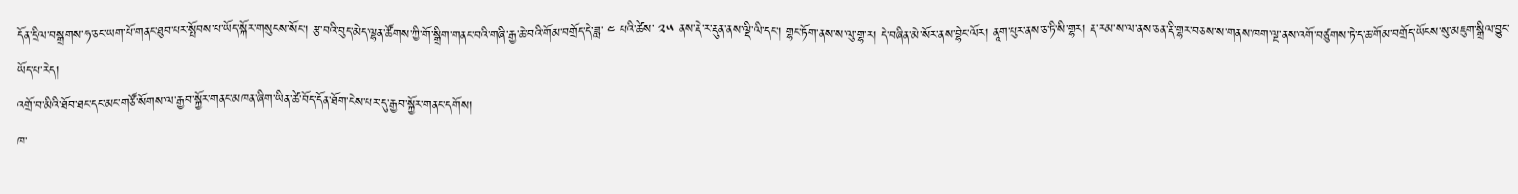དོན་དྲིལ་བསྒྲགས་ཧ་ཅང་ཡག་པོ་གནང་ཐུབ་པར་སྤོབས་པ་ཡོད་སྐོར་གསུངས་སོང་། རྩ་བའི་བུད་མེད་ལྷན་ཚོགས་ཀྱི་གོ་སྒྲིག་གནང་བའི་གཞི་རྒྱ་ཆེ་བའི་གོམ་བགྲོད་དེ་ཟླ་ ༤ པའི་ཚེས་ ༢༥ ནས་རྡེ་ར་རྡུན་ནས་ལྡི་ལི་དང་། གྷང་ཏོག་ནས་ས་ལུ་གྷ་ར། དེ་བཞིན་མེ་སོར་ནས་བྷེང་ལོར། ནཱག་པུར་ནས་ཅ་ཏི་སི་གྷར། རྡ་རམ་ས་ལ་ནས་ཅན་རྡི་གྷར་བཅས་ས་གནས་ཁག་ལྔ་ནས་འགོ་བཙུགས་ཏེ་ད་ཆ་གོམ་བགྲོད་ཡོངས་སུ་མཇུག་སྒྲིལ་བྱུང་ཡོད་པ་རེད།
འགྲོ་བ་མིའི་ཐོབ་ཐང་དང་མང་གཙོ་སོགས་ལ་རྒྱབ་སྐྱོར་གནང་མཁན་ཞིག་ཡིན་ཚེ་བོད་དོན་ཐོག་ངེས་པར་དུ་རྒྱབ་སྐྱོར་གནང་དགོས།
ཁ་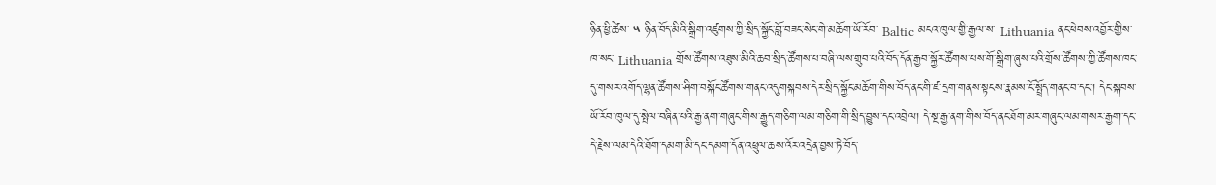ཉིན་ཕྱི་ཚེས་ ༥ ཉིན་བོད་མིའི་སྒྲིག་འཛུགས་ཀྱི་སྲིད་སྐྱོང་བློ་བཟང་སེང་གེ་མཆོག་ཡོ་རོབ་ Baltic མངའ་ཁུལ་གྱི་རྒྱལ་ས་ Lithuania ནང་ཕེབས་འབྱོར་གྱིས་ཁ་སང་ Lithuania གྲོས་ཚོགས་འཐུས་མིའི་ཆབ་སྲིད་ཚོགས་པ་བཞི་ལས་གྲུབ་པའི་བོད་དོན་རྒྱབ་སྐྱོར་ཚོགས་པས་གོ་སྒྲིག་ཞུས་པའི་གྲོས་ཚོགས་ཀྱི་ཚོགས་ཁང་དུ་གསར་འགོད་ལྷན་ཚོགས་ཤིག་བསྐོང་ཚོགས་གནང་འདུགསྐབས་དེར་སྲིད་སྐྱོང་མཆོག་གིས་བོད་ནང་གི་ཛ་དྲག་གནས་སྟངས་རྣམས་ངོ་སྤྲོད་གནང་བ་དང་། དེང་སྐབས་ཡོ་རོབ་ཁུལ་དུ་སྤེལ་བཞིན་པའི་རྒྱ་ནག་གཞུང་གིས་རྒྱུད་གཅིག་ལམ་གཅིག་གི་སྲིད་བྱུས་དང་འབྲེལ། དེ་སྔ་རྒྱ་ནག་གིས་བོད་ནང་ཐོག་མར་གཞུང་ལམ་གསར་རྒྱག་དང་དེ་རྗེས་ལམ་དེའི་ཐོག་དམག་མི་དང་དམག་དོན་འཕྲུལ་ཆས་འོར་འདྲེན་བྱས་ཏེ་བོད་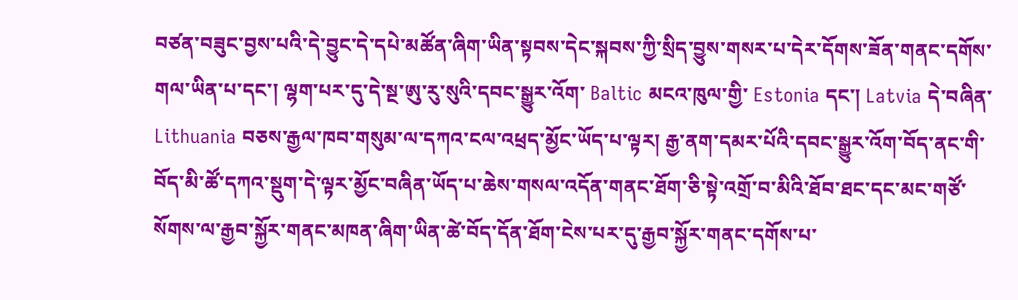བཙན་བཟུང་བྱས་པའི་དེ་བྱུང་དེ་དཔེ་མཚོན་ཞིག་ཡིན་སྟབས་དེང་སྐབས་ཀྱི་སྲིད་བྱུས་གསར་པ་དེར་དོགས་ཟོན་གནང་དགོས་གལ་ཡིན་པ་དང་། ལྷག་པར་དུ་དེ་སྔ་ཨུ་རུ་སུའི་དབང་སྒྱུར་འོག་ Baltic མངའ་ཁུལ་གྱི་ Estonia དང་། Latvia དེ་བཞིན་ Lithuania བཅས་རྒྱལ་ཁབ་གསུམ་ལ་དཀའ་ངལ་འཕྲད་མྱོང་ཡོད་པ་ལྟར། རྒྱ་ནག་དམར་པོའི་དབང་སྒྱུར་འོག་བོད་ནང་གི་བོད་མི་ཚོ་དཀའ་སྡུག་དེ་ལྟར་མྱོང་བཞིན་ཡོད་པ་ཆེས་གསལ་འདོན་གནང་ཐོག་ཅི་སྟེ་འགྲོ་བ་མིའི་ཐོབ་ཐང་དང་མང་གཙོ་སོགས་ལ་རྒྱབ་སྐྱོར་གནང་མཁན་ཞིག་ཡིན་ཚེ་བོད་དོན་ཐོག་ངེས་པར་དུ་རྒྱབ་སྐྱོར་གནང་དགོས་པ་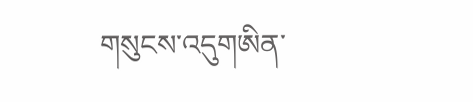གསུངས་འདུགཨིན་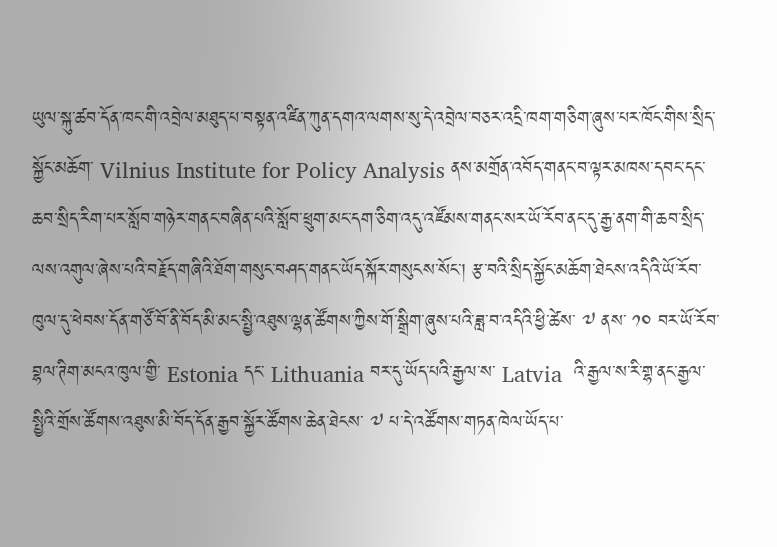ཡུལ་སྐུ་ཚབ་དོན་ཁང་གི་འབྲེལ་མཐུད་པ་བསྟན་འཛིན་ཀུན་དགའ་ལགས་སུ་དེ་འབྲེལ་བཅར་འདྲི་ཁག་གཅིག་ཞུས་པར་ཁོང་གིས་སྲིད་སྐྱོང་མཆོག་ Vilnius Institute for Policy Analysis ནས་མགྲོན་འབོད་གནང་བ་ལྟར་མཁས་དབང་དང་ཆབ་སྲིད་རིག་པར་སློབ་གཉེར་གནང་བཞིན་པའི་སློབ་ཕྲུག་མང་དག་ཅིག་འདུ་འཛོམས་གནང་སར་ཡོ་རོབ་ནང་དུ་རྒྱ་ནག་གི་ཆབ་སྲིད་ལས་འགུལ་ཞེས་པའི་བརྗོད་གཞིའི་ཐོག་གསུང་བཤད་གནང་ཡོད་སྐོར་གསུངས་སོང་། རྩ་བའི་སྲིད་སྐྱོང་མཆོག་ཐེངས་འདིའི་ཡོ་རོབ་ཁུལ་དུ་ཕེབས་དོན་གཙོ་བོ་ནི་བོད་མི་མང་སྤྱི་འཐུས་ལྷན་ཚོགས་ཀྱིས་གོ་སྒྲིག་ཞུས་པའི་ཟླ་བ་འདིའི་ཕྱི་ཚེས་ ༧ ནས་ ༡༠ བར་ཡོ་རོབ་བྷལ་ཊིག་མངའ་ཁུལ་གྱི་ Estonia དང་ Lithuania བར་དུ་ཡོད་པའི་རྒྱལ་ས་ Latvia  འི་རྒྱལ་ས་རི་གྷ་ནང་རྒྱལ་སྤྱིའི་གྲོས་ཚོགས་འཐུས་མི་བོད་དོན་རྒྱབ་སྐྱོར་ཚོགས་ཆེན་ཐེངས་ ༧ པ་དེ་འཚོགས་གཏན་ཁེལ་ཡོད་པ་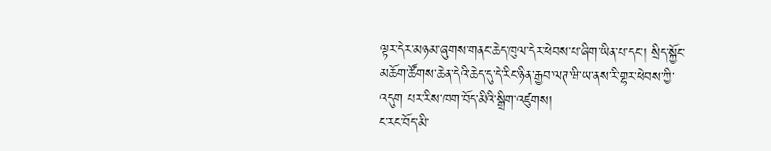ལྟར་དེར་མཉམ་ཞུགས་གནང་ཆེད་ཁུལ་དེར་ཕེབས་པ་ཞིག་ཡིན་པ་དང་། སྲིད་སྐྱོང་མཆོག་ཚོགས་ཆེན་དེའི་ཆེད་དུ་དེ་རིང་ཉིན་རྒྱབ་ལཊ་ཝི་ཡ་ནས་རི་གྷར་ཕེབས་ཀྱི་འདུག པར་རིས་ཁག་བོད་མིའི་སྒྲིག་འཛུགས།
ང་རང་བོད་མི་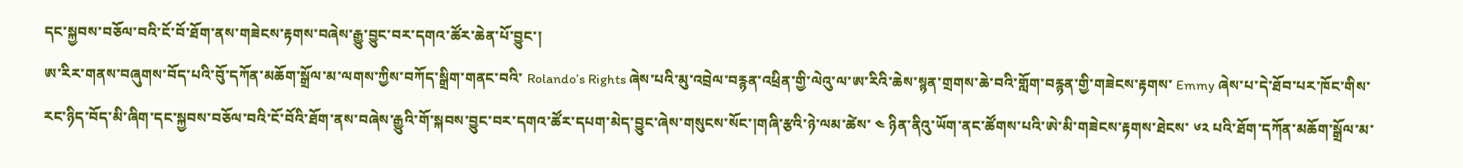དང་སྐྱབས་བཅོལ་བའི་ངོ་བོ་ཐོག་ནས་གཟེངས་རྟགས་བཞེས་རྒྱུ་བྱུང་བར་དགའ་ཚོར་ཆེན་པོ་བྱུང་།
ཨ་རིར་གནས་བཞུགས་བོད་པའི་བོུ་དཀོན་མཆོག་སྒྲོལ་མ་ལགས་ཀྱིས་བཀོད་སྒྲིག་གནང་བའི་ Rolando’s Rights ཞེས་པའི་མུ་འབྲེལ་བརྙན་འཕྲིན་གྱི་ལེའུ་ལ་ཨ་རིའི་ཆེས་སྙན་གྲགས་ཆེ་བའི་གློག་བརྙན་གྱི་གཟེངས་རྟགས་ Emmy ཞེས་པ་དེ་ཐོབ་པར་ཁོང་གིས་རང་ཉིད་བོད་མི་ཞིག་དང་སྐྱབས་བཅོལ་བའི་ངོ་བོའི་ཐོག་ནས་བཞེས་རྒྱུའི་གོ་སྐབས་བྱུང་བར་དགའ་ཚོར་དཔག་མེད་བྱུང་ཞེས་གསུངས་སོང་།གཞི་རྩའི་ཉེ་ལམ་ཚེས་ ༤ ཉིན་ནིའུ་ཡོག་ནང་ཚོགས་པའི་ཨེ་མི་གཟེངས་རྟགས་ཐེངས་ ༦༢ པའི་ཐོག་དཀོན་མཆོག་སྒྲོལ་མ་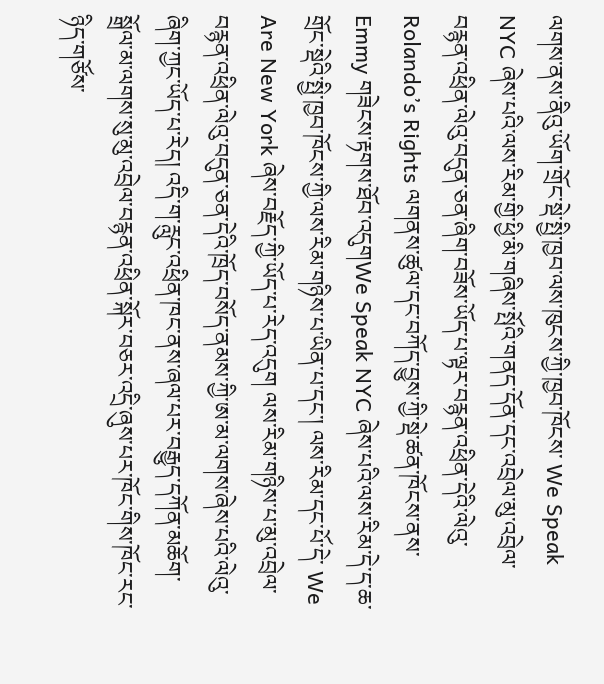ལགས་ནས་ནིའུ་ཡོག་གྲོང་སྡེ་སྤྱི་ཁྱབ་ལས་ཁུངས་ཀྱི་ཁྱབ་ཁོངས་ We Speak NYC ཞེས་པའི་ལས་རིམ་གྱི་ཕྱི་མི་གཞིས་སྤོའི་གནད་དོན་དང་འབྲེལ་མུ་འབྲེལ་བརྙན་འཕྲིན་ལེའུ་བདུན་ཅན་ཞིག་བཟོས་ཡོད་པ་ལྟར་བརྙན་འཕྲིན་དེའི་ལེའུ་ Rolando’s Rights ལགནས་ཚུལ་དང་བཀོད་བྱུས་ཀྱི་སྡེ་ཚན་ཁོངས་ནས་ Emmy གཟེངས་རྟགས་ཐོབ་འདུགWe Speak NYC ཞེས་པའི་ལས་རིམ་དེ་ད་ཆ་གྲོང་སྡེའི་སྤྱི་ཁྱབ་ཁོངས་ཀྱི་ལས་རིམ་གཉིས་པ་ཡིན་པ་དང་། ལས་རིམ་དང་པོ་དེ་ We Are New York ཞེས་བརྗོད་ཀྱི་ཡོད་པ་རེད་འདུག ལས་རིམ་གཉིས་པ་མུ་འབྲེལ་བརྙན་འཕྲིན་ལེའུ་བདུན་ཅན་དེའི་ཁྲོད་བསོད་ནམས་ཀྱི་ཨ་མ་ལགས་ཞེས་པའི་ལེའུ་ཞིག་ཀྱང་ཡོད་པ་རེད། འདི་ག་རླུང་འཕྲིན་ཁང་ནས་ཞལ་པར་བརྒྱུད་དཀོན་མཆོག་སྒྲོལ་མ་ལགས་སུ་མུ་འབྲེལ་བརྙན་འཕྲིན་སྐོར་བཅར་འདྲི་ཞུས་པར་ཁོང་གིས་ཁོང་རང་ཉིད་གཙོས་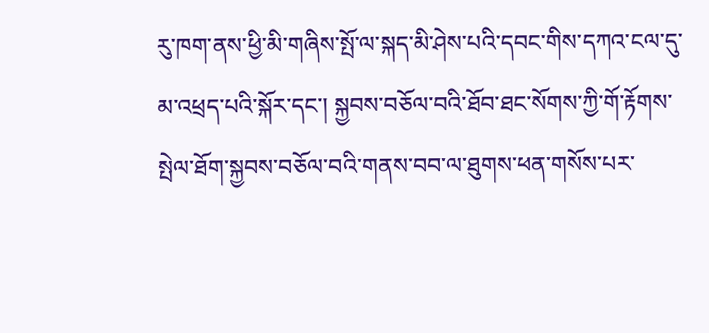རུ་ཁག་ནས་ཕྱི་མི་གཞིས་སྤོ་ལ་སྐད་མི་ཤེས་པའི་དབང་གིས་དཀའ་ངལ་དུ་མ་འཕྲད་པའི་སྐོར་དང་། སྐྱབས་བཅོལ་བའི་ཐོབ་ཐང་སོགས་ཀྱི་གོ་རྟོགས་སྤེལ་ཐོག་སྐྱབས་བཅོལ་བའི་གནས་བབ་ལ་ཐུགས་ཕན་གསོས་པར་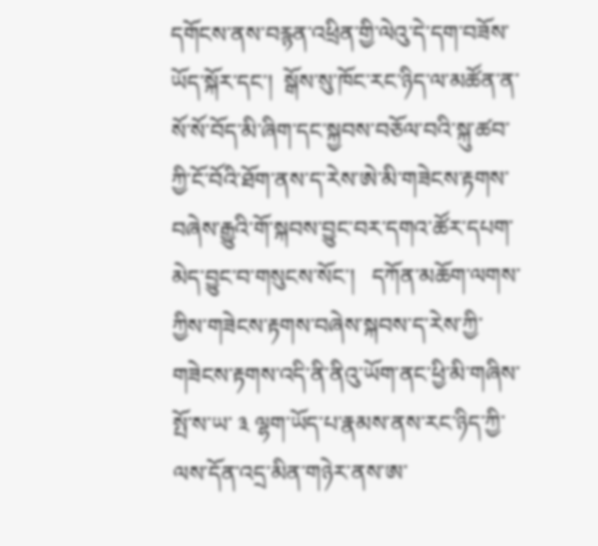དགོངས་ནས་བརྙན་འཕྲིན་གྱི་ལེའུ་དེ་དག་བཟོས་ཡོད་སྐོར་དང་།  སྒོས་སུ་ཁོང་རང་ཉིད་ལ་མཚོན་ན་སོ་སོ་བོད་མི་ཞིག་དང་སྐྱབས་བཅོལ་བའི་སྐུ་ཚབ་ཀྱི་ངོ་བོའི་ཐོག་ནས་ད་རེས་ཨེ་མི་གཟེངས་རྟགས་བཞེས་རྒྱུའི་གོ་སྐབས་བྱུང་བར་དགའ་ཚོར་དཔག་མེད་བྱུང་བ་གསུངས་སོང་།   དཀོན་མཆོག་ལགས་ཀྱིས་གཟེངས་རྟགས་བཞེས་སྐབས་ད་རེས་ཀྱི་གཟེངས་རྟགས་འདི་ནི་ནིའུ་ཡོག་ནང་ཕྱི་མི་གཞིས་སྤོ་ས་ཡ་ ༣ ལྷག་ཡོད་པ་རྣམས་ནས་རང་ཉིད་ཀྱི་ལས་དོན་འདྲ་མིན་གཉེར་ནས་ཨ་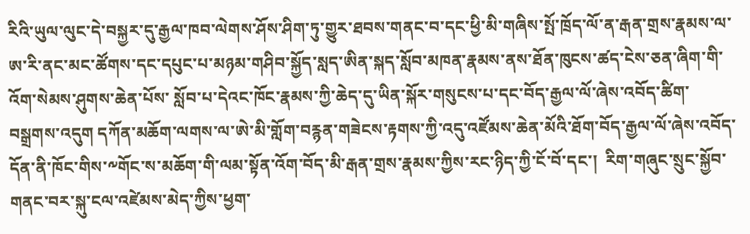རིའི་ཡུལ་ལུང་དེ་བསྐྱར་དུ་རྒྱལ་ཁབ་ལེགས་ཤོས་ཤིག་ཏུ་གྱུར་ཐབས་གནང་བ་དང་ཕྱི་མི་གཞིས་སྤོ་ཁྲོད་ལོ་ན་རྒན་གྲས་རྣམས་ལ་ཨ་རི་ནང་མང་ཚོགས་དང་དཔུང་པ་མཉམ་གཤིབ་སྐྱོད་སླད་ཨིན་སྐད་སློབ་མཁན་རྣམས་ནས་ཐོན་ཁུངས་ཚད་ངེས་ཅན་ཞིག་གི་འོག་སེམས་ཤུགས་ཆེན་པོས་ སློབ་པ་དེའང་ཁོང་རྣམས་ཀྱི་ཆེད་དུ་ཡིན་སྐོར་གསུངས་པ་དང་བོད་རྒྱལ་ལོ་ཞེས་འབོད་ཚིག་བསྒྲགས་འདུག དཀོན་མཆོག་ལགས་ལ་ཨེ་མི་གློག་བརྙན་གཟེངས་རྟགས་ཀྱི་འདུ་འཛོམས་ཆེན་མོའི་ཐོག་བོད་རྒྱལ་ལོ་ཞེས་འབོད་དོན་ནི་ཁོང་གིས་༸གོང་ས་མཆོག་གི་ལམ་སྟོན་འོག་བོད་མི་རྒན་གྲས་རྣམས་ཀྱིས་རང་ཉིད་ཀྱི་ངོ་བོ་དང་།  རིག་གཞུང་སྲུང་སྐྱོབ་གནང་བར་སྐུ་ངལ་འཛེམས་མེད་ཀྱིས་ཕྱག་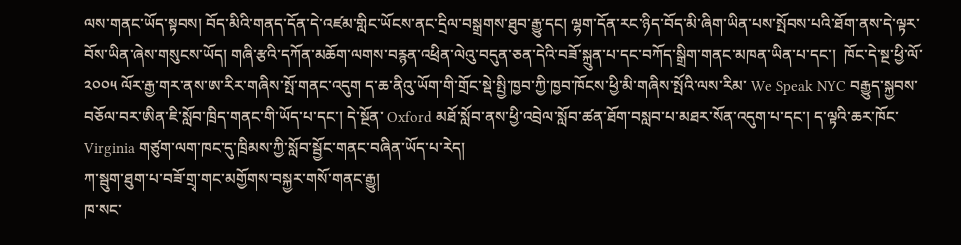ལས་གནང་ཡོད་སྟབས། བོད་མིའི་གནད་དོན་དེ་འཛམ་གླིང་ཡོངས་ནང་དྲིལ་བསྒྲགས་ཐུབ་རྒྱུ་དང། ལྷག་དོན་རང་ཉིད་བོད་མི་ཞིག་ཡིན་པས་སྤོབས་པའི་ཐོག་ནས་དེ་ལྟར་བོས་ཡིན་ཞེས་གསུངས་ཡོད། གཞི་རྩའི་དཀོན་མཆོག་ལགས་བརྙན་འཕྲིན་ལེའུ་བདུན་ཅན་དེའི་བཟོ་སྐྲུན་པ་དང་བཀོད་སྒྲིག་གནང་མཁན་ཡིན་པ་དང་།  ཁོང་དེ་སྔ་ཕྱི་ལོ་ ༢༠༠༥ ལོར་རྒྱ་གར་ནས་ཨ་རིར་གཞིས་སྤོ་གནང་འདུག ད་ཆ་ནིའུ་ཡོག་གི་གྲོང་སྡེ་སྤྱི་ཁྱབ་ཀྱི་ཁྱབ་ཁོངས་ཕྱི་མི་གཞིས་སྤོའི་ལས་རིམ་ We Speak NYC བརྒྱུད་སྐྱབས་བཅོལ་བར་ཨིན་ཇི་སློབ་ཁྲིད་གནང་གི་ཡོད་པ་དང་། དེ་སྔོན་ Oxford མཐོ་སློབ་ནས་ཕྱི་འབྲེལ་སློབ་ཚན་ཐོག་བསླབ་པ་མཐར་སོན་འདུག་པ་དང་། ད་ལྟའི་ཆར་ཁོང་ Virginia གཙུག་ལག་ཁང་དུ་ཁྲིམས་ཀྱི་སློབ་སྦྱོང་གནང་བཞིན་ཡོད་པ་རེད།
ཀ་སྦུག་ཐུག་པ་བཟོ་གྲྭ་གང་མགྱོགས་བསྐྱར་གསོ་གནང་རྒྱུ།
ཁ་སང་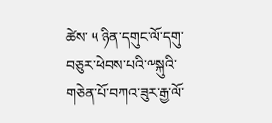ཚེས་ ༥ ཉིན་དགུང་ལོ་དགུ་བཅུར་ཕེབས་པའི་༸སྐུའི་གཅེན་པོ་བཀའ་ཟུར་རྒྱ་ལོ་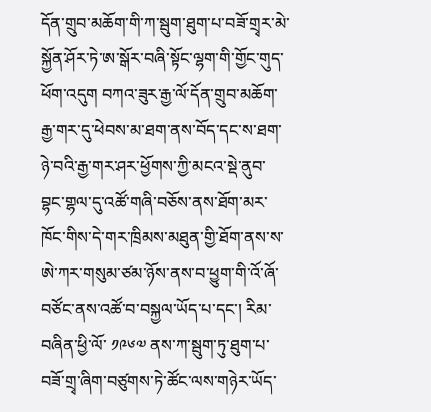དོན་གྲུབ་མཆོག་གི་ཀ་སྦུག་ཐུག་པ་བཟོ་གྲྭར་མེ་སྐྱོན་ཤོར་ཏེ་ཨ་སྒོར་བཞི་སྟོང་ལྷག་གི་གྱོང་གུད་ཕོག་འདུག བཀའ་ཟུར་རྒྱ་ལོ་དོན་གྲུབ་མཆོག་རྒྱ་གར་དུ་ཕེབས་མ་ཐག་ནས་བོད་དང་ས་ཐག་ཉེ་བའི་རྒྱ་གར་ཤར་ཕྱོགས་ཀྱི་མངའ་སྡེ་ནུབ་བྷང་གྷལ་དུ་འཚོ་གཞི་བཅོས་ནས་ཐོག་མར་ཁོང་གིས་དེ་གར་ཁྲིམས་མཐུན་གྱི་ཐོག་ནས་ས་ཨེ་ཀར་གསུམ་ཙམ་ཉོས་ནས་བ་ཕྱུག་གི་འོ་ཞོ་བཙོང་ནས་འཚོ་བ་བསྐྱལ་ཡོད་པ་དང་། རིམ་བཞིན་ཕྱི་ལོ་ ༡༩༦༧ ནས་ཀ་སྦུག་ཏུ་ཐུག་པ་བཟོ་གྲྭ་ཞིག་བཙུགས་ཏེ་ཚོང་ལས་གཉེར་ཡོད་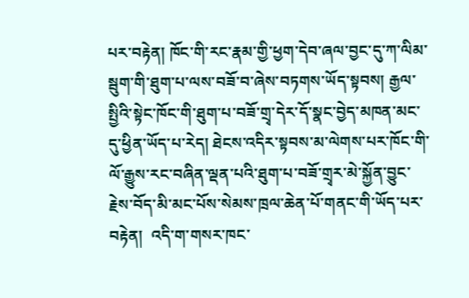པར་བརྟེན། ཁོང་གི་རང་རྣམ་གྱི་ཕྱག་དེབ་ཞལ་བྱང་དུ་ཀ་ལིམ་སྦུག་གི་ཐུག་པ་ལས་བཟོ་བ་ཞེས་བཏགས་ཡོད་སྟབས། རྒྱལ་སྤྱིའི་སྟེང་ཁོང་གི་ཐུག་པ་བཟོ་གྲྭ་དེར་དོ་སྣང་བྱེད་མཁན་མང་དུ་ཕྱིན་ཡོད་པ་རེད། ཐེངས་འདིར་སྟབས་མ་ལེགས་པར་ཁོང་གི་ལོ་རྒྱུས་རང་བཞིན་ལྡན་པའི་ཐུག་པ་བཟོ་གྲྭར་མེ་སྐྱོན་བྱུང་རྗེས་བོད་མི་མང་པོས་སེམས་ཁྲལ་ཆེན་པོ་གནང་གི་ཡོད་པར་བརྟེན།  འདི་ག་གསར་ཁང་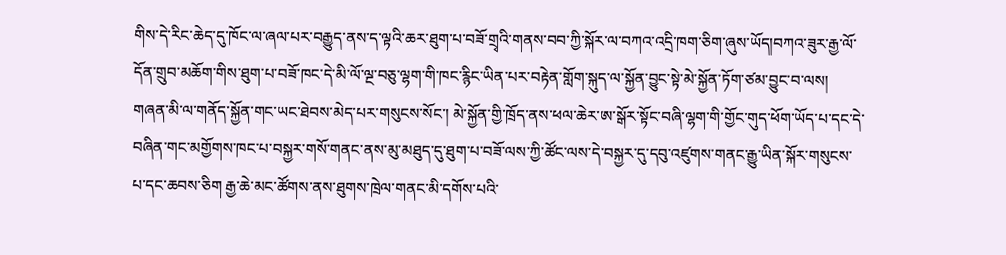གིས་དེ་རིང་ཆེད་དུ་ཁོང་ལ་ཞལ་པར་བརྒྱུད་ནས་ད་ལྟའི་ཆར་ཐུག་པ་བཟོ་གྲྭའི་གནས་བབ་ཀྱི་སྐོར་ལ་བཀའ་འདྲི་ཁག་ཅིག་ཞུས་ཡོད།བཀའ་ཟུར་རྒྱ་ལོ་དོན་གྲུབ་མཆོག་གིས་ཐུག་པ་བཟོ་ཁང་དེ་མི་ལོ་ལྔ་བཅུ་ལྷག་གི་ཁང་རྙིང་ཡིན་པར་བརྟེན་གློག་སྐུད་ལ་སྐྱོན་བྱུང་སྟེ་མེ་སྐྱོན་ཏོག་ཙམ་བྱུང་བ་ལས། གཞན་མི་ལ་གནོད་སྐྱོན་གང་ཡང་ཐེབས་མེད་པར་གསུངས་སོང་། མེ་སྐྱོན་གྱི་ཁྲོད་ནས་ཕལ་ཆེར་ཨ་སྒོར་སྟོང་བཞི་ལྷག་གི་གྱོང་གུད་ཕོག་ཡོད་པ་དང་དེ་བཞིན་གང་མགྱོགས་ཁང་པ་བསྐྱར་གསོ་གནང་ནས་མུ་མཐུད་དུ་ཐུག་པ་བཟོ་ལས་ཀྱི་ཚོང་ལས་དེ་བསྐྱར་དུ་དབུ་འཛུགས་གནང་རྒྱུ་ཡིན་སྐོར་གསུངས་པ་དང་ཆབས་ཅིག རྒྱ་ཆེ་མང་ཚོགས་ནས་ཐུགས་ཁྲེལ་གནང་མི་དགོས་པའི་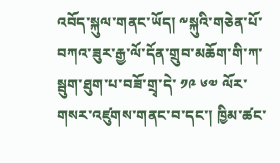འབོད་སྐུལ་གནང་ཡོད། ༸སྐུའི་གཅེན་པོ་བཀའ་ཟུར་རྒྱ་ལོ་དོན་གྲུབ་མཆོག་གི་ཀ་སྦུག་ཐུག་པ་བཟོ་གྲྭ་དེ་ ༡༩ ༦༧ ལོར་གསར་འཛུགས་གནང་བ་དང་། ཁྱིམ་ཚང་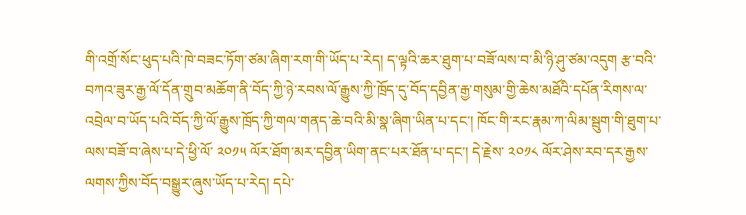གི་འགྲོ་སོང་ཕུད་པའི་ཁེ་བཟང་ཏོག་ཙམ་ཞིག་རག་གི་ཡོད་པ་རེད། ད་ལྟའི་ཆར་ཐུག་པ་བཟོ་ལས་བ་མི་ཉི་ཤུ་ཙམ་འདུག རྩ་བའི་བཀའ་ཟུར་རྒྱ་ལོ་དོན་གྲུབ་མཆོག་ནི་བོད་ཀྱི་ཉེ་རབས་ལོ་རྒྱུས་ཀྱི་ཁྲོད་དུ་བོད་དབྱིན་རྒྱ་གསུམ་གྱི་ཆེས་མཐོའི་དཔོན་རིགས་ལ་འབྲེལ་བ་ཡོད་པའི་བོད་ཀྱི་ལོ་རྒྱུས་ཁྲོད་ཀྱི་གལ་གནད་ཆེ་བའི་མི་སྣ་ཞིག་ཡིན་པ་དང་། ཁོང་གི་རང་རྣམ་ཀ་ལིམ་སྦུག་གི་ཐུག་པ་ལས་བཟོ་བ་ཞེས་པ་དེ་ཕྱི་ལོ་ ༢༠༡༥ ལོར་ཐོག་མར་དབྱིན་ཡིག་ནང་པར་ཐོན་པ་དང་། དེ་རྗེས་ ༢༠༡༨ ལོར་ཤེས་རབ་དར་རྒྱས་ལགས་ཀྱིས་བོད་བསྒྱུར་ཞུས་ཡོད་པ་རེད། དཔེ་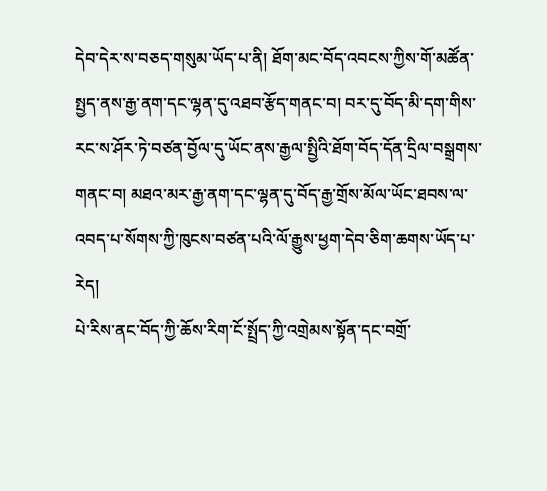དེབ་དེར་ས་བཅད་གསུམ་ཡོད་པ་ནི། ཐོག་མང་བོད་འབངས་ཀྱིས་གོ་མཚོན་སྤྱད་ནས་རྒྱ་ནག་དང་ལྷན་དུ་འཐབ་རྩོད་གནང་བ། བར་དུ་བོད་མི་དག་གིས་རང་ས་ཤོར་ཏེ་བཙན་བྱོལ་དུ་ཡོང་ནས་རྒྱལ་སྤྱིའི་ཐོག་བོད་དོན་དྲིལ་བསྒྲགས་གནང་བ། མཐའ་མར་རྒྱ་ནག་དང་ལྷན་དུ་བོད་རྒྱ་གྲོས་མོལ་ཡོང་ཐབས་ལ་འབད་པ་སོགས་ཀྱི་ཁུངས་བཙན་པའི་ལོ་རྒྱུས་ཕྱག་དེབ་ཅིག་ཆགས་ཡོད་པ་རེད།
པེ་རིས་ནང་བོད་ཀྱི་ཆོས་རིག་ངོ་སྤྲོད་ཀྱི་འགྲེམས་སྟོན་དང་བགྲོ་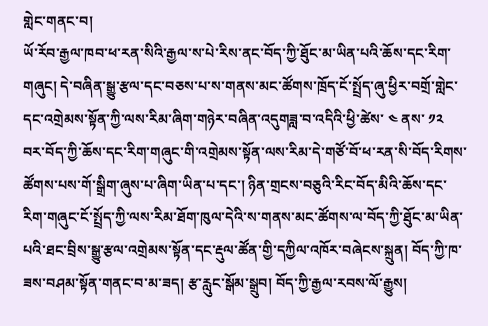གླེང་གནང་བ།
ཡོ་རོབ་རྒྱལ་ཁབ་ཕ་རན་སིའི་རྒྱལ་ས་པེ་རིས་ནང་བོད་ཀྱི་ཐོུང་མ་ཡིན་པའི་ཆོས་དང་རིག་གཞུང། དེ་བཞིན་སྒྱུ་རྩལ་དང་བཅས་པ་ས་གནས་མང་ཚོགས་ཁྲོད་ངོ་སྤྲོད་ཞུ་ཕྱིར་བགྲོ་གླེང་དང་འགྲེམས་སྟོན་ཀྱི་ལས་རིམ་ཞིག་གཉེར་བཞིན་འདུགཟླ་བ་འདིའི་ཕྱི་ཚེས་ ༤ ནས་ ༡༢ བར་བོད་ཀྱི་ཆོས་དང་རིག་གཞུང་གི་འགྲེམས་སྟོན་ལས་རིམ་དེ་གཙོ་བོ་ཕ་རན་སི་བོད་རིགས་ཚོགས་པས་གོ་སྒྲིག་ཞུས་པ་ཞིག་ཡིན་པ་དང་། ཉིན་གྲངས་བཅུའི་རིང་བོད་མིའི་ཆོས་དང་རིག་གཞུང་ངོ་སྤྲོད་ཀྱི་ལས་རིམ་ཐོག་ཁུལ་དེའི་ས་གནས་མང་ཚོགས་ལ་བོད་ཀྱི་ཐོུང་མ་ཡིན་པའི་ཐང་བྲིས་སྒྱུ་རྩལ་འགྲེམས་སྟོན་དང་རྡུལ་ཚོན་གྱི་དཀྱིལ་འཁོར་བཞེངས་སྐྲུན། བོད་ཀྱི་ཁ་ཟས་བཤམ་སྟོན་གནང་བ་མ་ཟད། རྩ་རླུང་སྒོམ་སྒྲུབ། བོད་ཀྱི་རྒྱལ་རབས་ལོ་རྒྱུས།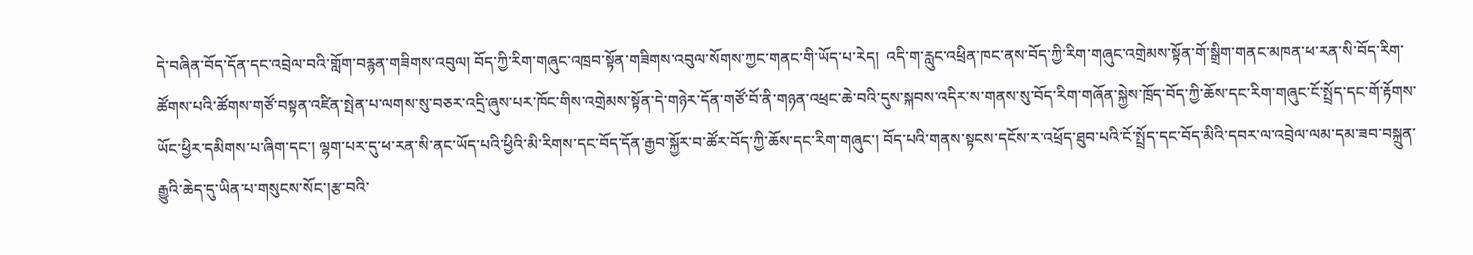དེ་བཞིན་བོད་དོན་དང་འབྲེལ་བའི་གློག་བརྙན་གཟིགས་འབུལ། བོད་ཀྱི་རིག་གཞུང་འཁྲབ་སྟོན་གཟིགས་འབུལ་སོགས་ཀྱང་གནང་གི་ཡོད་པ་རེད།  འདི་ག་རླུང་འཕྲིན་ཁང་ནས་བོད་ཀྱི་རིག་གཞུང་འགྲེམས་སྟོན་གོ་སྒྲིག་གནང་མཁན་ཕ་རན་སི་བོད་རིག་ཚོགས་པའི་ཚོགས་གཙོ་བསྟན་འཛིན་སྤེན་པ་ལགས་སུ་བཅར་འདྲི་ཞུས་པར་ཁོང་གིས་འགྲེམས་སྟོན་དེ་གཉེར་དོན་གཙོ་བོ་ནི་གཉན་འཕྲང་ཆེ་བའི་དུས་སྐབས་འདིར་ས་གནས་སུ་བོད་རིག་གཞོན་སྐྱེས་ཁྲོད་བོད་ཀྱི་ཆོས་དང་རིག་གཞུང་ངོ་སྤྲོད་དང་གོ་རྟོགས་ཡོང་ཕྱིར་དམིགས་པ་ཞིག་དང་། ལྷག་པར་དུ་ཕ་རན་སི་ནང་ཡོད་པའི་ཕྱིའི་མི་རིགས་དང་བོད་དོན་རྒྱབ་སྐྱོར་བ་ཚོར་བོད་ཀྱི་ཆོས་དང་རིག་གཞུང་། བོད་པའི་གནས་སྟངས་དངོས་ར་འཕྲོད་ཐུབ་པའི་ངོ་སྤྲོད་དང་བོད་མིའི་དབར་ལ་འབྲེལ་ལམ་དམ་ཟབ་བསྐྲུན་རྒྱུའི་ཆེད་དུ་ཡིན་པ་གསུངས་སོང་།རྩ་བའི་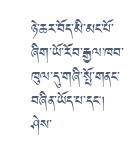ཉེ་ཆར་བོད་མི་མང་པོ་ཞིག་ཡོ་རོབ་རྒྱལ་ཁབ་ཁུལ་དུ་གཞི་སྤོ་གནང་བཞིན་ཡོད་པ་དང། ཤེས་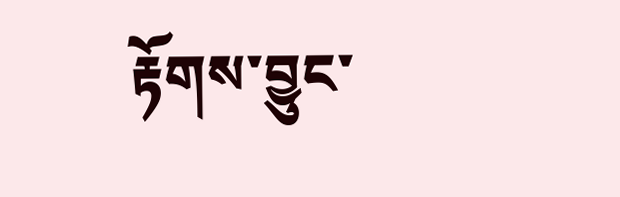རྟོགས་བྱུང་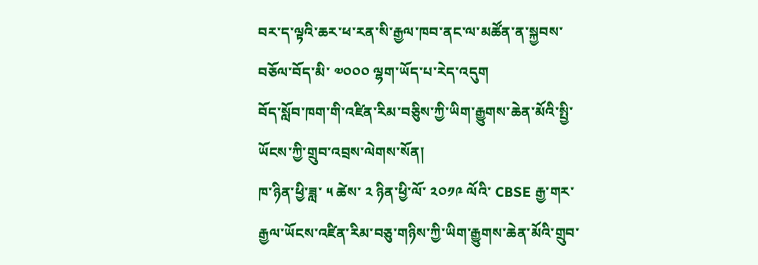བར་ད་ལྟའི་ཆར་ཕ་རན་སི་རྒྱལ་ཁབ་ནང་ལ་མཚོན་ན་སྐྱབས་བཅོལ་བོད་མི་ ༧༠༠༠ ལྷག་ཡོད་པ་རེད་འདུག
བོད་སློབ་ཁག་གི་འཛིན་རིམ་བཅིུས་ཀྱི་ཡིག་རྒྱུགས་ཆེན་མོའི་སྤྱི་ཡོངས་ཀྱི་གྲུབ་འབྲས་ལེགས་སོན།
ཁ་ཉིན་ཕྱི་ཟླ་ ༥ ཚེས་ ༢ ཉིན་ཕྱི་ལོ་ ༢༠༡༩ ལོའི་ CBSE རྒྱ་གར་རྒྱལ་ཡོངས་འཛིན་རིམ་བཅུ་གཉིས་ཀྱི་ཡིག་རྒྱུགས་ཆེན་མོའི་གྲུབ་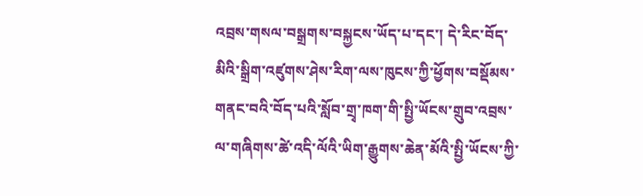འབྲས་གསལ་བསྒྲགས་བསྐྱངས་ཡོད་པ་དང་། དེ་རིང་བོད་མིའི་སྒྲིག་འཛུགས་ཤེས་རིག་ལས་ཁུངས་ཀྱི་ཕྱོགས་བསྡོམས་གནང་བའི་བོད་པའི་སློབ་གྲྭ་ཁག་གི་སྤྱི་ཡོངས་གྲུབ་འབྲས་ལ་གཞིགས་ཚེ་འདི་ལོའི་ཡིག་རྒྱུགས་ཆེན་མོའི་སྤྱི་ཡོངས་ཀྱི་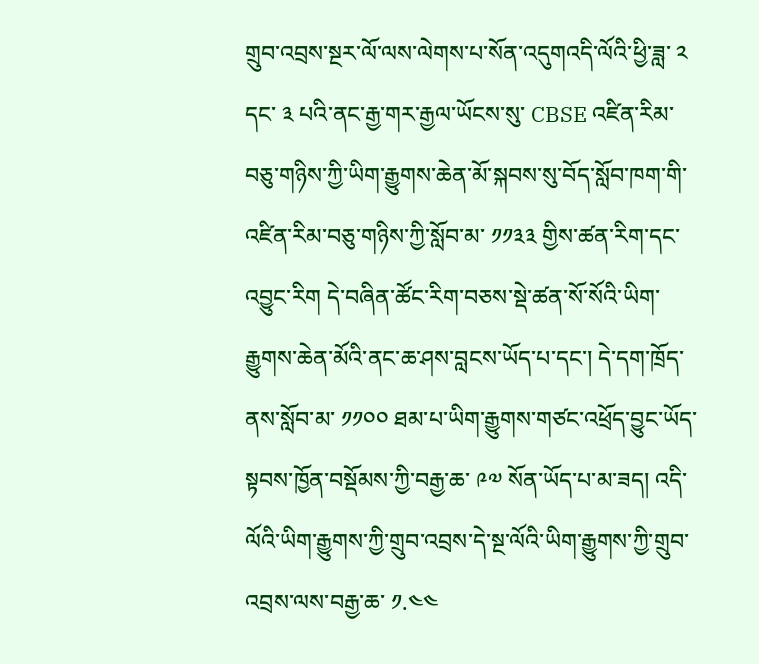གྲུབ་འབྲས་སྔར་ལོ་ལས་ལེགས་པ་སོན་འདུགའདི་ལོའི་ཕྱི་ཟླ་ ༢ དང་ ༣ པའི་ནང་རྒྱ་གར་རྒྱལ་ཡོངས་སུ་ CBSE འཛིན་རིམ་བཅུ་གཉིས་ཀྱི་ཡིག་རྒྱུགས་ཆེན་མོ་སྐབས་སུ་བོད་སློབ་ཁག་གི་འཛིན་རིམ་བཅུ་གཉིས་ཀྱི་སློབ་མ་ ༡༡༣༣ གྱིས་ཚན་རིག་དང་འབྱུང་རིག དེ་བཞིན་ཚོང་རིག་བཅས་སྡེ་ཚན་སོ་སོའི་ཡིག་རྒྱུགས་ཆེན་མོའི་ནང་ཆ་ཤས་བླངས་ཡོད་པ་དང་། དེ་དག་ཁྲོད་ནས་སློབ་མ་ ༡༡༠༠ ཐམ་པ་ཡིག་རྒྱུགས་གཙང་འཕྲོད་བྱུང་ཡོད་སྟབས་ཁྱོན་བསྡོམས་ཀྱི་བརྒྱ་ཆ་ ༩༧ སོན་ཡོད་པ་མ་ཟད། འདི་ལོའི་ཡིག་རྒྱུགས་ཀྱི་གྲུབ་འབྲས་དེ་སྔ་ལོའི་ཡིག་རྒྱུགས་ཀྱི་གྲུབ་འབྲས་ལས་བརྒྱ་ཆ་ ༡.༤༤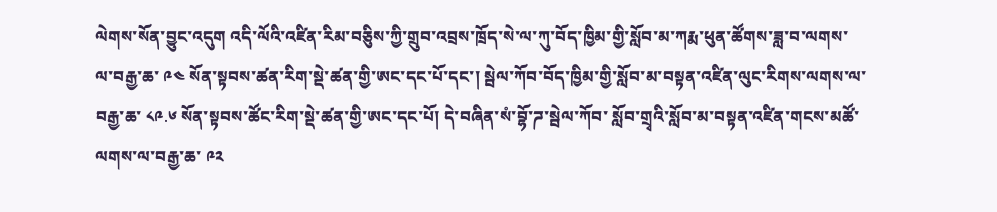ལེགས་སོན་བྱུང་འདུག འདི་ལོའི་འཛིན་རིམ་བཅིུས་ཀྱི་གྲུབ་འབྲས་ཁྲོད་སེ་ལ་ཀུ་བོད་ཁྱིམ་གྱི་སློབ་མ་ཀརྨ་ཕུན་ཚོགས་ཟླ་བ་ལགས་ལ་བརྒྱ་ཆ་ ༩༤ སོན་སྟབས་ཚན་རིག་སྡེ་ཚན་གྱི་ཨང་དང་པོ་དང་། སྦེལ་ཀོབ་བོད་ཁྱིམ་གྱི་སློབ་མ་བསྟན་འཛིན་ལུང་རིགས་ལགས་ལ་བརྒྱ་ཆ་ ༨༩.༦ སོན་སྟབས་ཚོང་རིག་སྡེ་ཚན་གྱི་ཨང་དང་པོ། དེ་བཞིན་སཾ་བྷོ་ཌ་སྦེལ་ཀོབ་ སློབ་གྲྭའི་སློབ་མ་བསྟན་འཛིན་གངས་མཚོ་ལགས་ལ་བརྒྱ་ཆ་ ༩༢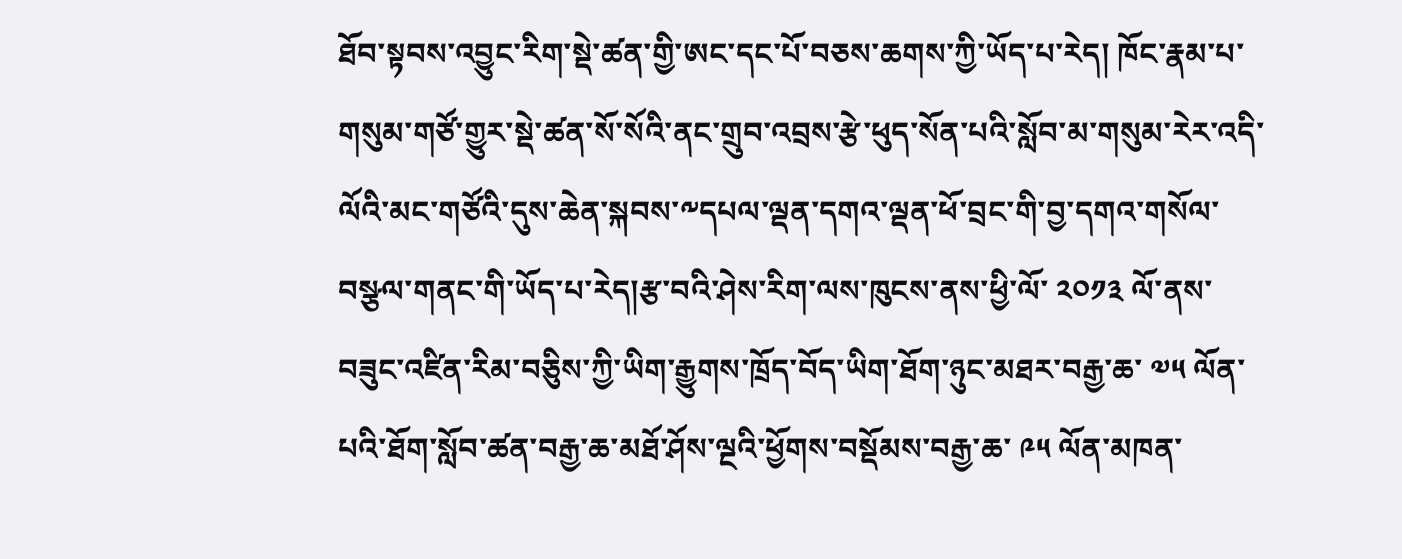ཐོབ་སྟབས་འབྱུང་རིག་སྡེ་ཚན་གྱི་ཨང་དང་པོ་བཅས་ཆགས་ཀྱི་ཡོད་པ་རེད། ཁོང་རྣམ་པ་གསུམ་གཙོ་གྱུར་སྡེ་ཚན་སོ་སོའི་ནང་གྲུབ་འབྲས་རྩེ་ཕུད་སོན་པའི་སློབ་མ་གསུམ་རེར་འདི་ལོའི་མང་གཙོའི་དུས་ཆེན་སྐབས་༸དཔལ་ལྡན་དགའ་ལྡན་ཕོ་བྲང་གི་བྱ་དགའ་གསོལ་བསྩལ་གནང་གི་ཡོད་པ་རེད།རྩ་བའི་ཤེས་རིག་ལས་ཁུངས་ནས་ཕྱི་ལོ་ ༢༠༡༣ ལོ་ནས་བཟུང་འཛིན་རིམ་བཅིུས་ཀྱི་ཡིག་རྒྱུགས་ཁྲོད་བོད་ཡིག་ཐོག་ཉུང་མཐར་བརྒྱ་ཆ་ ༧༥ ལོན་པའི་ཐོག་སློབ་ཚན་བརྒྱ་ཆ་མཐོ་ཤོས་ལྔའི་ཕྱོགས་བསྡོམས་བརྒྱ་ཆ་ ༩༥ ལོན་མཁན་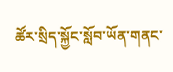ཚོར་སྲིད་སྐྱོང་སློབ་ཡོན་གནང་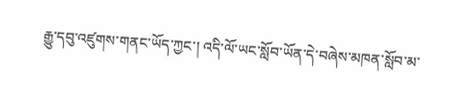རྒྱུ་དབུ་འཛུགས་གནང་ཡོད་ཀྱང་། འདི་ལོ་ཡང་སློབ་ཡོན་དེ་བཞེས་མཁན་སློབ་མ་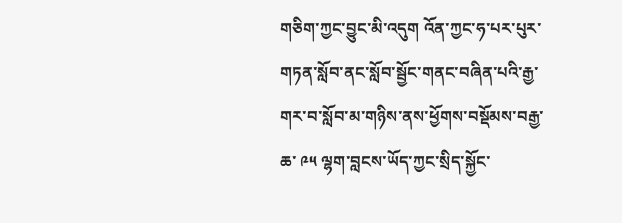གཅིག་ཀྱང་བྱུང་མི་འདུག འོན་ཀྱང་ཧ་པར་པུར་གཏན་སློབ་ནང་སློབ་སྦྱོང་གནང་བཞིན་པའི་རྒྱ་གར་བ་སློབ་མ་གཉིས་ནས་ཕྱོགས་བསྡོམས་བརྒྱ་ཆ་ ༩༥ ལྷག་བླངས་ཡོད་ཀྱང་སྲིད་སྐྱོང་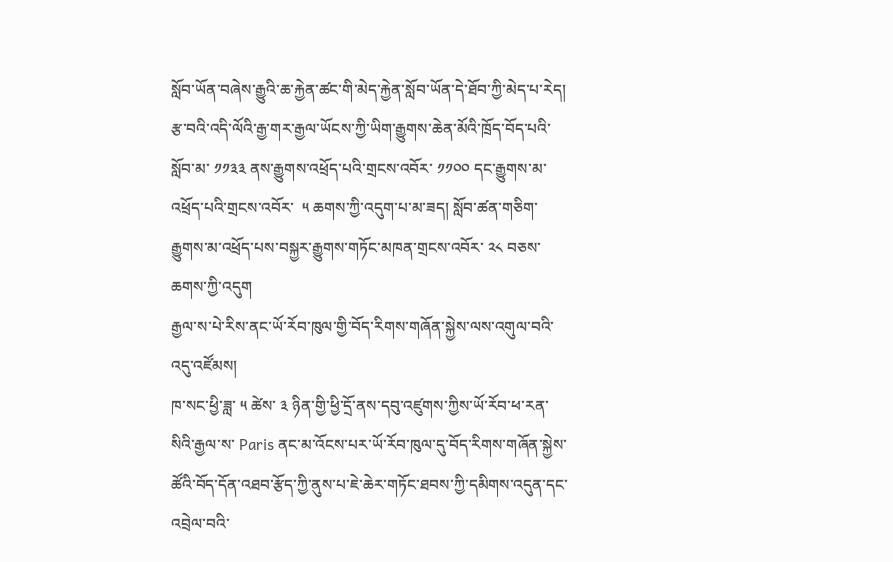སློབ་ཡོན་བཞེས་རྒྱུའི་ཆ་རྐྱེན་ཚང་གི་མེད་རྐྱེན་སློབ་ཡོན་དེ་ཐོབ་ཀྱི་མེད་པ་རེད། རྩ་བའི་འདི་ལོའི་རྒྱ་གར་རྒྱལ་ཡོངས་ཀྱི་ཡིག་རྒྱུགས་ཆེན་མོའི་ཁྲོད་བོད་པའི་སློབ་མ་ ༡༡༣༣ ནས་རྒྱུགས་འཕྲོད་པའི་གྲངས་འབོར་ ༡༡༠༠ དང་རྒྱུགས་མ་འཕྲོད་པའི་གྲངས་འབོར་  ༥ ཆགས་ཀྱི་འདུག་པ་མ་ཟད། སློབ་ཚན་གཅིག་རྒྱུགས་མ་འཕྲོད་པས་བསྐྱར་རྒྱུགས་གཏོང་མཁན་གྲངས་འབོར་ ༢༨ བཅས་ཆགས་ཀྱི་འདུག
རྒྱལ་ས་པེ་རིས་ནང་ཡོ་རོབ་ཁུལ་གྱི་བོད་རིགས་གཞོན་སྐྱེས་ལས་འགུལ་བའི་འདུ་འཛོམས།
ཁ་སང་ཕྱི་ཟླ་ ༥ ཚེས་ ༣ ཉིན་གྱི་ཕྱི་དྲོ་ནས་དབུ་འཛུགས་ཀྱིས་ཡོ་རོབ་ཕ་རན་སིའི་རྒྱལ་ས་ Paris ནང་མ་འོངས་པར་ཡོ་རོབ་ཁུལ་དུ་བོད་རིགས་གཞོན་སྐྱེས་ཚོའི་བོད་དོན་འཐབ་རྩོད་ཀྱི་ནུས་པ་ཇེ་ཆེར་གཏོང་ཐབས་ཀྱི་དམིགས་འདུན་དང་འབྲེལ་བའི་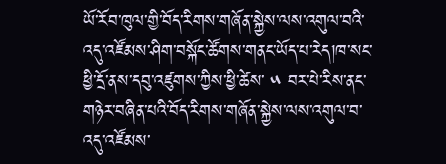ཡོ་རོབ་ཁུལ་གྱི་བོད་རིགས་གཞོན་སྐྱེས་ལས་འགུལ་བའི་འདུ་འཛོམས་ཤིག་བསྐོང་ཚོགས་གནང་ཡོད་པ་རེད།ཁ་སང་ཕྱི་དྲོ་ནས་དབུ་འཛུགས་ཀྱིས་ཕྱི་ཚེས་ ༥ བར་པེ་རིས་ནང་གཉེར་བཞིན་པའི་བོད་རིགས་གཞོན་སྐྱེས་ལས་འགུལ་བ་འདུ་འཛོམས་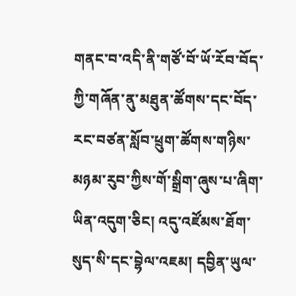གནང་བ་འདི་ནི་གཙོ་བོ་ཡོ་རོབ་བོད་ཀྱི་གཞོན་ནུ་མཐུན་ཚོགས་དང་བོད་རང་བཙན་སློབ་ཕྲུག་ཚོགས་གཉིས་མཉམ་རུབ་ཀྱིས་གོ་སྒྲིག་ཞུས་པ་ཞིག་ཡིན་འདུག་ཅིང། འདུ་འཛོམས་ཐོག་སུད་སི་དང་བྷེལ་འཇམ། དབྱིན་ཡུལ་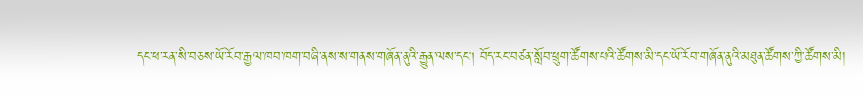དང་ཕ་རན་སི་བཅས་ཡོ་རོབ་རྒྱལ་ཁབ་ཁག་བཞི་ནས་ས་གནས་གཞོན་ནུའི་རྒྱུན་ལས་དང། བོད་རང་བཙན་སློབ་ཕྲུག་ཚོགས་པའི་ཚོགས་མི་དང་ཡོ་རོབ་གཞོན་ནུའི་མཐུན་ཚོགས་ཀྱི་ཚོགས་མི།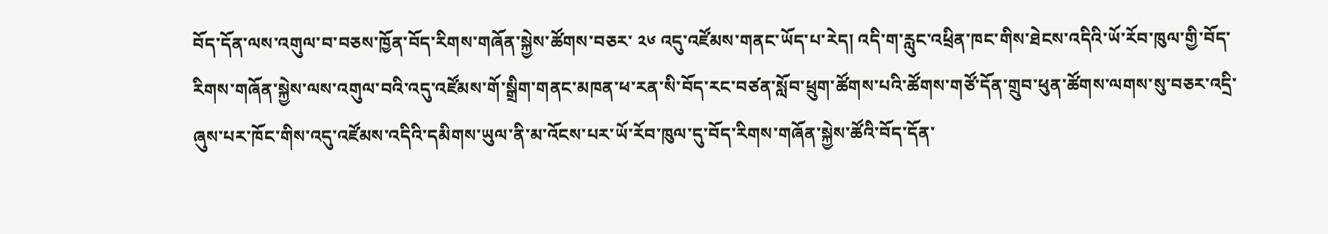བོད་དོན་ལས་འགུལ་བ་བཅས་ཁྱོན་བོད་རིགས་གཞོན་སྐྱེས་ཚོགས་བཅར་ ༢༦ འདུ་འཛོམས་གནང་ཡོད་པ་རེད། འདི་ག་རླུང་འཕྲིན་ཁང་གིས་ཐེངས་འདིའི་ཡོ་རོབ་ཁུལ་གྱི་བོད་རིགས་གཞོན་སྐྱེས་ལས་འགུལ་བའི་འདུ་འཛོམས་གོ་སྒྲིག་གནང་མཁན་ཕ་རན་སི་བོད་རང་བཙན་སློབ་ཕྲུག་ཚོགས་པའི་ཚོགས་གཙོ་དོན་གྲུབ་ཕུན་ཚོགས་ལགས་སུ་བཅར་འདྲི་ཞུས་པར་ཁོང་གིས་འདུ་འཛོམས་འདིའི་དམིགས་ཡུལ་ནི་མ་འོངས་པར་ཡོ་རོབ་ཁུལ་དུ་བོད་རིགས་གཞོན་སྐྱེས་ཚོའི་བོད་དོན་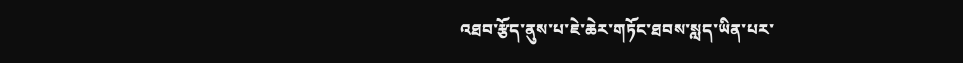འཐབ་རྩོད་ནུས་པ་ཇེ་ཆེར་གཏོང་ཐབས་སླད་ཡིན་པར་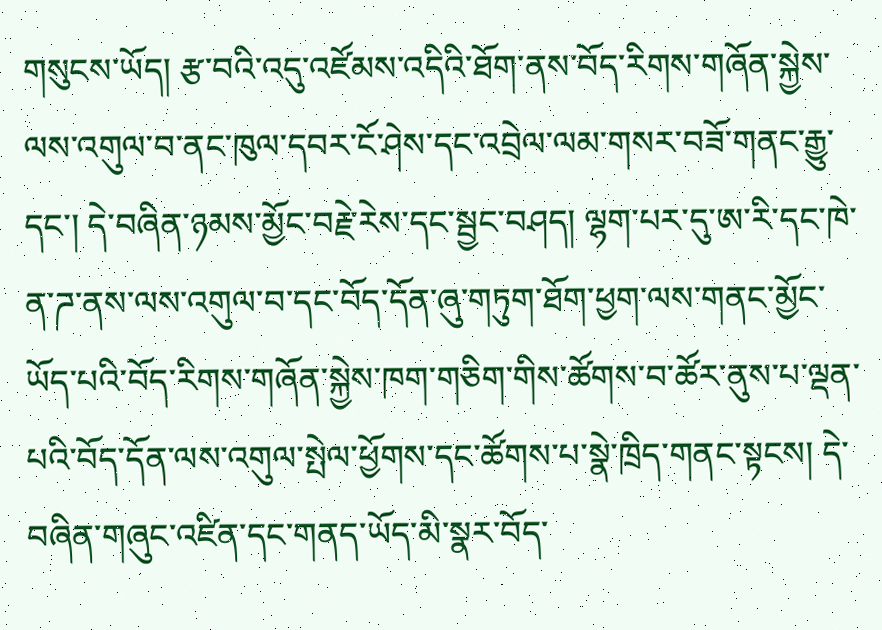གསུངས་ཡོད། རྩ་བའི་འདུ་འཛོམས་འདིའི་ཐོག་ནས་བོད་རིགས་གཞོན་སྐྱེས་ལས་འགུལ་བ་ནང་ཁུལ་དབར་ངོ་ཤེས་དང་འབྲེལ་ལམ་གསར་བཟོ་གནང་རྒྱུ་དང་། དེ་བཞིན་ཉམས་མྱོང་བརྗེ་རེས་དང་སྦྱང་བཤད། ལྷག་པར་དུ་ཨ་རི་དང་ཁེ་ན་ཌ་ནས་ལས་འགུལ་བ་དང་བོད་དོན་ཞུ་གཏུག་ཐོག་ཕྱག་ལས་གནང་མྱོང་ཡོད་པའི་བོད་རིགས་གཞོན་སྐྱེས་ཁག་གཅིག་གིས་ཚོགས་བ་ཚོར་ནུས་པ་ལྡན་པའི་བོད་དོན་ལས་འགུལ་སྤེལ་ཕྱོགས་དང་ཚོགས་པ་སྣེ་ཁྲིད་གནང་སྟངས། དེ་བཞིན་གཞུང་འཛིན་དང་གནད་ཡོད་མི་སྣར་བོད་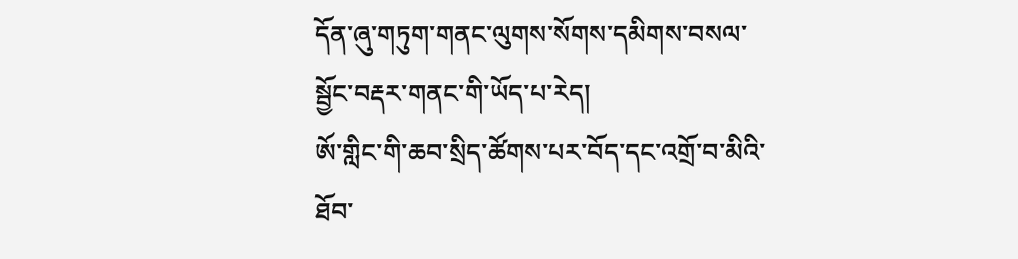དོན་ཞུ་གཏུག་གནང་ལུགས་སོགས་དམིགས་བསལ་སྦྱོང་བརྡར་གནང་གི་ཡོད་པ་རེད།
ཨོ་གླིང་གི་ཆབ་སྲིད་ཚོགས་པར་བོད་དང་འགྲོ་བ་མིའི་ཐོབ་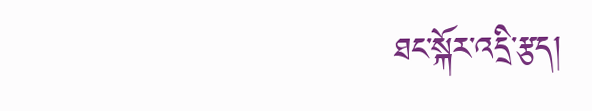ཐང་སྐོར་འདྲི་རྩད།